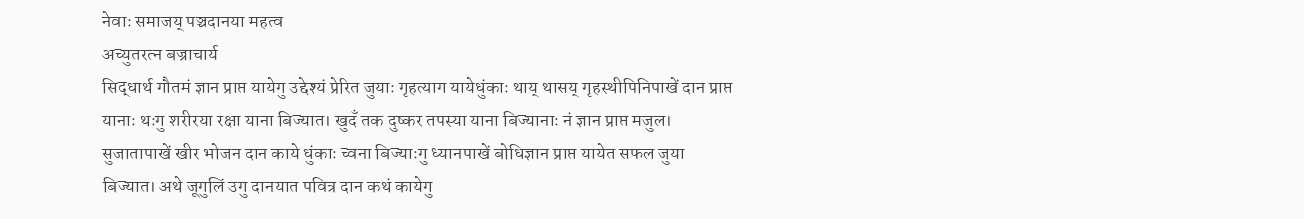नेवाः समाजय् पञ्चदानया महत्व
अच्युतरत्न बज्राचार्य
सिद्धार्थ गौतमं ज्ञान प्राप्त यायेगु उद्देश्यं प्रेरित जुयाः गृहत्याग यायेधुंकाः थाय् थासय् गृहस्थीपिनिपाखें दान प्राप्त यानाः थःगु शरीरया रक्षा याना बिज्यात। खुदँ तक दुष्कर तपस्या याना बिज्यानाः नं ज्ञान प्राप्त मजुल। सुजातापाखें खीर भोजन दान काये धुंकाः च्वना बिज्याःगु ध्यानपाखें बोधिज्ञान प्राप्त यायेत सफल जुया बिज्यात। अथे जूगुलिं उगु दानयात पवित्र दान कथं कायेगु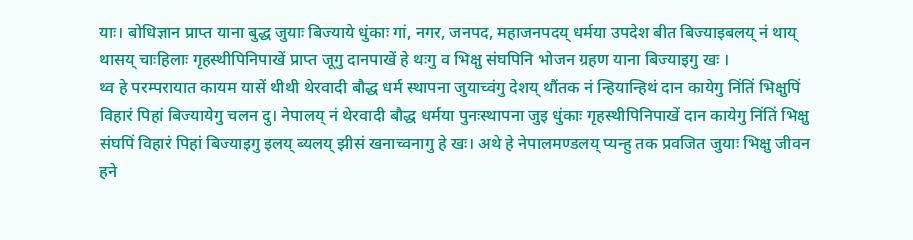याः। बोधिज्ञान प्राप्त याना बुद्ध जुयाः बिज्याये धुंकाः गां, नगर, जनपद, महाजनपदय् धर्मया उपदेश बीत बिज्याइबलय् नं थाय् थासय् चाःहिलाः गृहस्थीपिनिपाखें प्राप्त जूगु दानपाखें हे थःगु व भिक्षु संघपिनि भोजन ग्रहण याना बिज्याइगु खः ।
थ्व हे परम्परायात कायम यासें थीथी थेरवादी बौद्ध धर्म स्थापना जुयाच्वंगु देशय् थौंतक नं न्हियान्हिथं दान कायेगु निंतिं भिक्षुपिं विहारं पिहां बिज्यायेगु चलन दु। नेपालय् नं थेरवादी बौद्ध धर्मया पुनःस्थापना जुइ धुंकाः गृहस्थीपिनिपाखें दान कायेगु निंतिं भिक्षु संघपिं विहारं पिहां बिज्याइगु इलय् ब्यलय् झीसं खनाच्वनागु हे खः। अथे हे नेपालमण्डलय् प्यन्हु तक प्रवजित जुयाः भिक्षु जीवन हने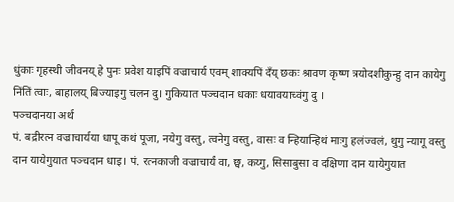धुंकाः गृहस्थी जीवनय् हे पुनः प्रवेश याइपिं वज्राचार्य एवम् शाक्यपिं दँय् छकः श्रावण कृष्ण त्रयोदशीकुन्हु दान कायेगु निंतिं त्वाः, बाहालय् बिज्याइगु चलन दु। गुकियात पञ्चदान धकाः धयावयाच्वंगु दु ।
पञ्चदानया अर्थ
पं. बद्रीरत्न वज्राचार्यया धापू कथं पूजा, नयेगु वस्तु, त्वनेगु वस्तु, वासः व न्हियान्हिथं माःगु हलंज्वलं, थुगु न्यागू वस्तु दान यायेगुयात पञ्चदान धाइ। पं. रत्नकाजी वज्राचार्यं वा, छ्व, कय्गु, सिसाबुसा व दक्षिणा दान यायेगुयात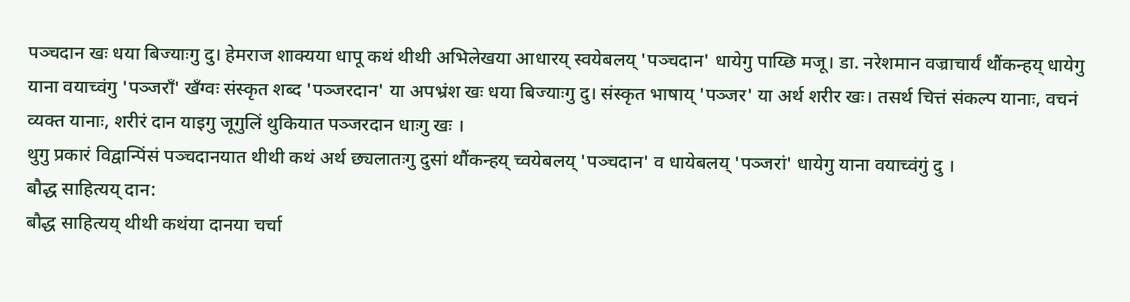पञ्चदान खः धया बिज्याःगु दु। हेमराज शाक्यया धापू कथं थीथी अभिलेखया आधारय् स्वयेबलय् 'पञ्चदान' धायेगु पाय्छि मजू। डा. नरेशमान वज्राचार्यं थौंकन्हय् धायेगु याना वयाच्वंगु 'पञ्जराँ' खँग्वः संस्कृत शब्द 'पञ्जरदान' या अपभ्रंश खः धया बिज्याःगु दु। संस्कृत भाषाय् 'पञ्जर' या अर्थ शरीर खः। तसर्थ चित्तं संकल्प यानाः, वचनं व्यक्त यानाः, शरीरं दान याइगु जूगुलिं थुकियात पञ्जरदान धाःगु खः ।
थुगु प्रकारं विद्वान्पिंसं पञ्चदानयात थीथी कथं अर्थ छ्यलातःगु दुसां थौंकन्हय् च्वयेबलय् 'पञ्चदान' व धायेबलय् 'पञ्जरां' धायेगु याना वयाच्वंगुं दु ।
बौद्ध साहित्यय् दान:
बौद्ध साहित्यय् थीथी कथंया दानया चर्चा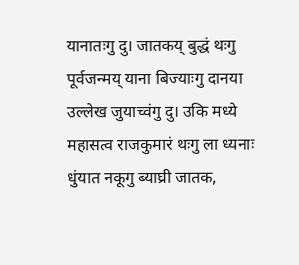यानातःगु दु। जातकय् बुद्धं थःगु पूर्वजन्मय् याना बिज्याःगु दानया उल्लेख जुयाच्वंगु दु। उकि मध्ये महासत्व राजकुमारं थःगु ला ध्यनाः धुंयात नकूगु ब्याघ्री जातक,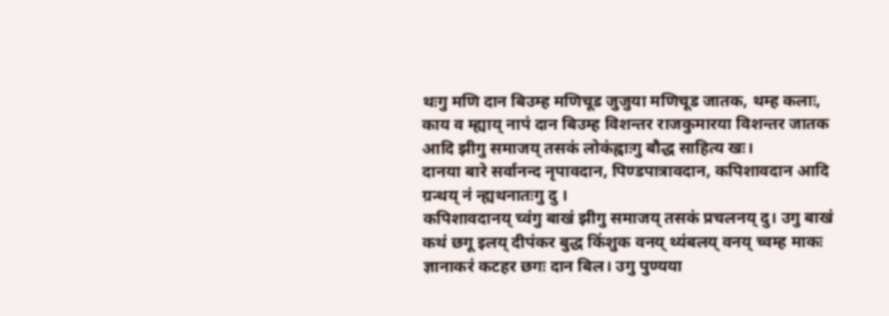थःगु मणि दान बिउम्ह मणिचूड जुजुया मणिचूड जातक, थम्ह कलाः, काय व म्ह्याय् नापं दान बिउम्ह विशन्तर राजकुमारया विशन्तर जातक आदि झीगु समाजय् तसकं लोकंह्वाःगु बौद्ध साहित्य खः।
दानया बारे सर्वानन्द नृपावदान, पिण्डपात्रावदान, कपिशावदान आदि ग्रन्थय् नं न्ह्यथनातःगु दु ।
कपिशावदानय् च्वंगु बाखं झीगु समाजय् तसकं प्रचलनय् दु। उगु बाखं कथं छगू इलय् दीपंकर बुद्ध किंशुक वनय् थ्यंबलय् वनय् च्वम्ह माकः ज्ञानाकरं कटहर छगः दान बिल। उगु पुण्यया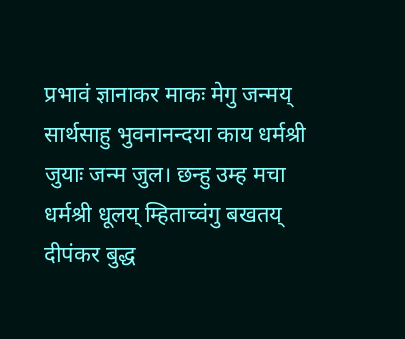प्रभावं ज्ञानाकर माकः मेगु जन्मय् सार्थसाहु भुवनानन्दया काय धर्मश्री जुयाः जन्म जुल। छन्हु उम्ह मचा धर्मश्री धूलय् म्हिताच्वंगु बखतय् दीपंकर बुद्ध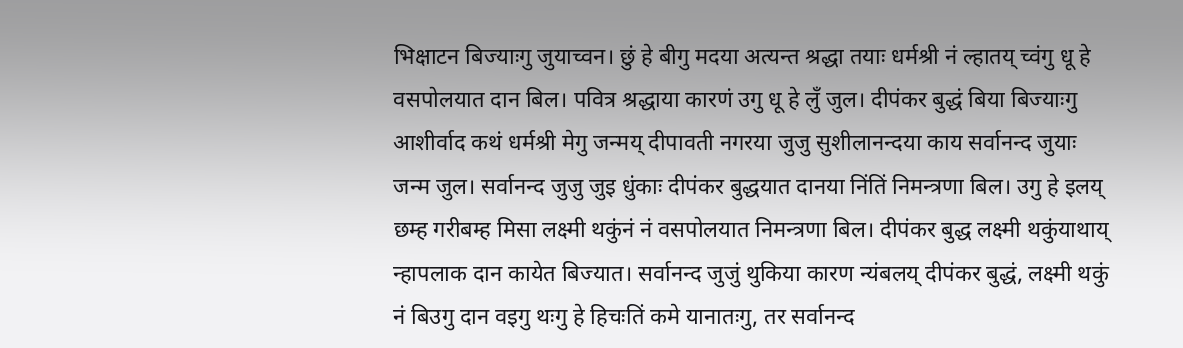भिक्षाटन बिज्याःगु जुयाच्वन। छुं हे बीगु मदया अत्यन्त श्रद्धा तयाः धर्मश्री नं ल्हातय् च्वंगु धू हे वसपोलयात दान बिल। पवित्र श्रद्धाया कारणं उगु धू हे लुँ जुल। दीपंकर बुद्धं बिया बिज्याःगु आशीर्वाद कथं धर्मश्री मेगु जन्मय् दीपावती नगरया जुजु सुशीलानन्दया काय सर्वानन्द जुयाः जन्म जुल। सर्वानन्द जुजु जुइ धुंकाः दीपंकर बुद्धयात दानया निंतिं निमन्त्रणा बिल। उगु हे इलय् छम्ह गरीबम्ह मिसा लक्ष्मी थकुंनं नं वसपोलयात निमन्त्रणा बिल। दीपंकर बुद्ध लक्ष्मी थकुंयाथाय् न्हापलाक दान कायेत बिज्यात। सर्वानन्द जुजुं थुकिया कारण न्यंबलय् दीपंकर बुद्धं, लक्ष्मी थकुं नं बिउगु दान वइगु थःगु हे हिचःतिं कमे यानातःगु, तर सर्वानन्द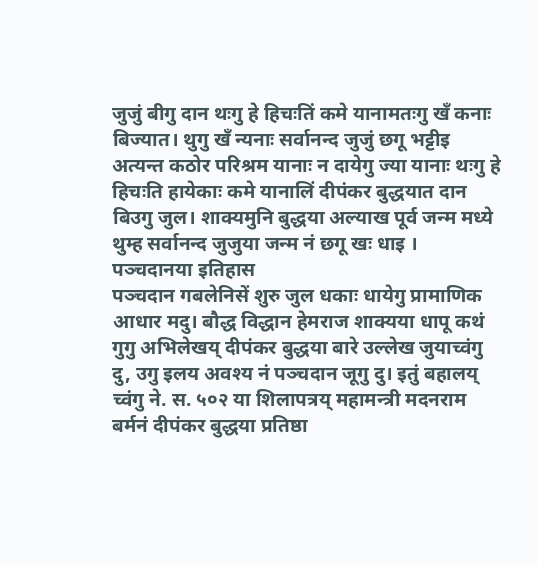जुजुं बीगु दान थःगु हे हिचःतिं कमे यानामतःगु खँ कनाः बिज्यात। थुगु खँ न्यनाः सर्वानन्द जुजुं छगू भट्टीइ अत्यन्त कठोर परिश्रम यानाः न दायेगु ज्या यानाः थःगु हे हिचःति हायेकाः कमे यानालिं दीपंकर बुद्धयात दान बिउगु जुल। शाक्यमुनि बुद्धया अल्याख पूर्व जन्म मध्ये थुम्ह सर्वानन्द जुजुया जन्म नं छगू खः धाइ ।
पञ्चदानया इतिहास
पञ्चदान गबलेनिसें शुरु जुल धकाः धायेगु प्रामाणिक आधार मदु। बौद्ध विद्धान हेमराज शाक्यया धापू कथं गुगु अभिलेखय् दीपंकर बुद्धया बारे उल्लेख जुयाच्वंगु दु, उगु इलय अवश्य नं पञ्चदान जूगु दु। इतुं बहालय् च्वंगु ने. स. ५०२ या शिलापत्रय् महामन्त्री मदनराम बर्मनं दीपंकर बुद्धया प्रतिष्ठा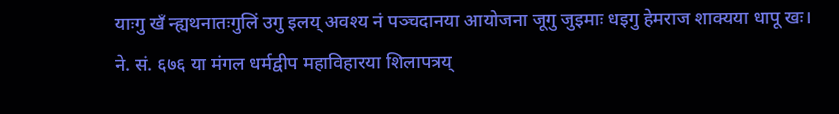याःगु खँ न्ह्यथनातःगुलिं उगु इलय् अवश्य नं पञ्चदानया आयोजना जूगु जुइमाः धइगु हेमराज शाक्यया धापू खः। ने. सं. ६७६ या मंगल धर्मद्वीप महाविहारया शिलापत्रय्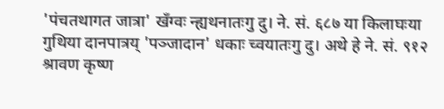'पंचतथागत जात्रा' खँग्वः न्ह्यथनातःगु दु। ने. सं. ६८७ या किलाघःया गुथिया दानपात्रय् 'पञ्जादान' धकाः च्वयातःगु दु। अथे हे ने. सं. ९१२ श्रावण कृष्ण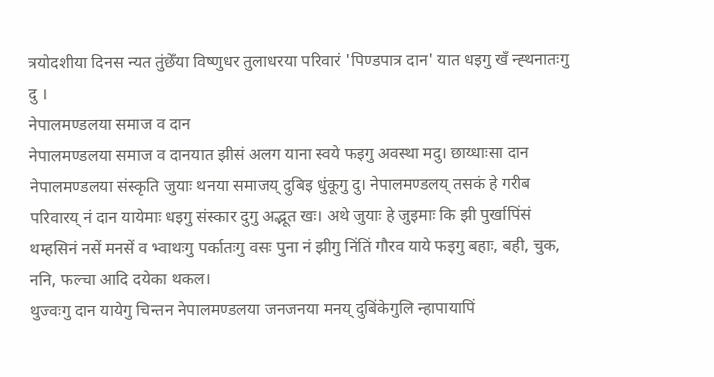त्रयोदशीया दिनस न्यत तुंछेँया विष्णुधर तुलाधरया परिवारं 'पिण्डपात्र दान' यात धइगु खँ न्ह्थनातःगु दु ।
नेपालमण्डलया समाज व दान
नेपालमण्डलया समाज व दानयात झीसं अलग याना स्वये फइगु अवस्था मदु। छाय्धाःसा दान नेपालमण्डलया संस्कृति जुयाः थनया समाजय् दुबिइ धुंकूगु दु। नेपालमण्डलय् तसकं हे गरीब परिवारय् नं दान यायेमाः धइगु संस्कार दुगु अद्भूत खः। अथे जुयाः हे जुइमाः कि झी पुर्खापिंसं थम्हसिनं नसें मनसें व भ्वाथःगु पर्कातःगु वसः पुना नं झीगु निंतिं गौरव याये फइगु बहाः, बही, चुक, ननि, फल्चा आदि दयेका थकल।
थुज्वःगु दान यायेगु चिन्तन नेपालमण्डलया जनजनया मनय् दुबिंकेगुलि न्हापायापिं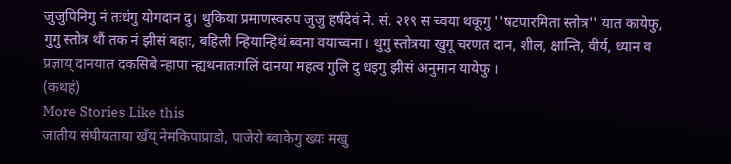जुजुपिनिगु नं तःधंगु योगदान दु। थुकिया प्रमाणस्वरुप जुजु हर्षदेवं ने. सं. २१९ स च्वया थकूगु ''षटपारमिता स्तोत्र'' यात कायेफु, गुगु स्तोत्र थौं तक नं झीसं बहाः, बहिली न्हियान्हिथं ब्वना वयाच्वना। थुगु स्तोत्रया खुगू चरणत दान, शील, क्षान्ति, वीर्य, ध्यान व प्रज्ञाय् दानयात दकसिबे न्हापा न्ह्यथनातःगलिं दानया महत्व गुलि दु धइगु झीसं अनुमान यायेफु ।
(कथहं)
More Stories Like this
जातीय संघीयताया खँय् नेमकिपाप्राडो, पाजेरो ब्वाकेगु ख्यः मखु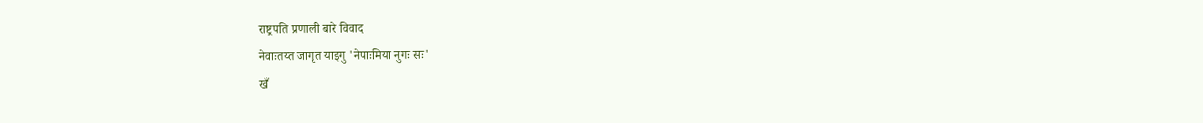राष्ट्रपति प्रणाली बारे विवाद
नेवाःतय्त जागृत याइगु 'नेपाःमिया नुगः सः'
खँ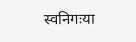स्वनिगःया